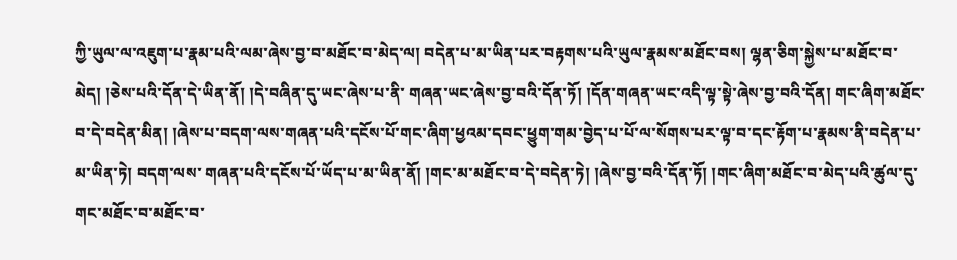ཀྱི་ཡུལ་ལ་འཇུག་པ་རྣམ་པའི་ལམ་ཞེས་བྱ་བ་མཐོང་བ་མེད་ལ། བདེན་པ་མ་ཡིན་པར་བརྟགས་པའི་ཡུལ་རྣམས་མཐོང་བས། ལྷན་ཅིག་སྐྱེས་པ་མཐོང་བ་མེད། །ཅེས་པའི་དོན་དེ་ཡིན་ནོ། །དེ་བཞིན་དུ་ཡང་ཞེས་པ་ནི་ གཞན་ཡང་ཞེས་བྱ་བའི་དོན་ཏོ། །དོན་གཞན་ཡང་འདི་ལྟ་སྟེ་ཞེས་བྱ་བའི་དོན། གང་ཞིག་མཐོང་བ་དེ་བདེན་མིན། །ཞེས་པ་བདག་ལས་གཞན་པའི་དངོས་པོ་གང་ཞིག་ཕྱའམ་དབང་ཕྱུག་གམ་བྱེད་པ་པོ་ལ་སོགས་པར་ལྟ་བ་དང་རྟོག་པ་རྣམས་ནི་བདེན་པ་མ་ཡིན་ཏེ། བདག་ལས་ གཞན་པའི་དངོས་པོ་ཡོད་པ་མ་ཡིན་ནོ། །གང་མ་མཐོང་བ་དེ་བདེན་ཏེ། །ཞེས་བྱ་བའི་དོན་ཏོ། །གང་ཞིག་མཐོང་བ་མེད་པའི་ཚུལ་དུ་གང་མཐོང་བ་མཐོང་བ་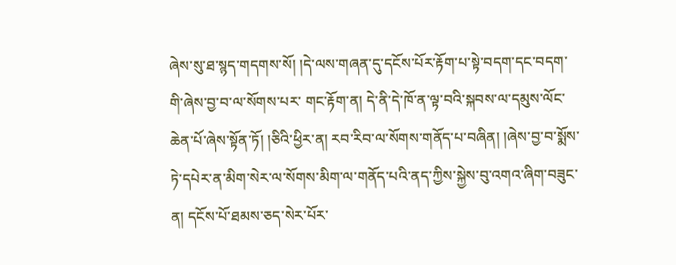ཞེས་སུ་ཐ་སྙད་གདགས་སོ། །དེ་ལས་གཞན་དུ་དངོས་པོར་རྟོག་པ་སྟེ་བདག་དང་བདག་གི་ཞེས་བྱ་བ་ལ་སོགས་པར་ གང་རྟོག་ན། དེ་ནི་དེ་ཁོ་ན་ལྟ་བའི་སྐབས་ལ་དམུས་ལོང་ཆེན་པོ་ཞེས་སྟོན་ཏོ། །ཅིའི་ཕྱིར་ན། རབ་རིབ་ལ་སོགས་གནོད་པ་བཞིན། །ཞེས་བྱ་བ་སྨོས་ཏེ་དཔེར་ན་མིག་སེར་ལ་སོགས་མིག་ལ་གནོད་པའི་ནད་ཀྱིས་སྐྱེས་བུ་འགའ་ཞིག་བཟུང་ན། དངོས་པོ་ཐམས་ཅད་སེར་པོར་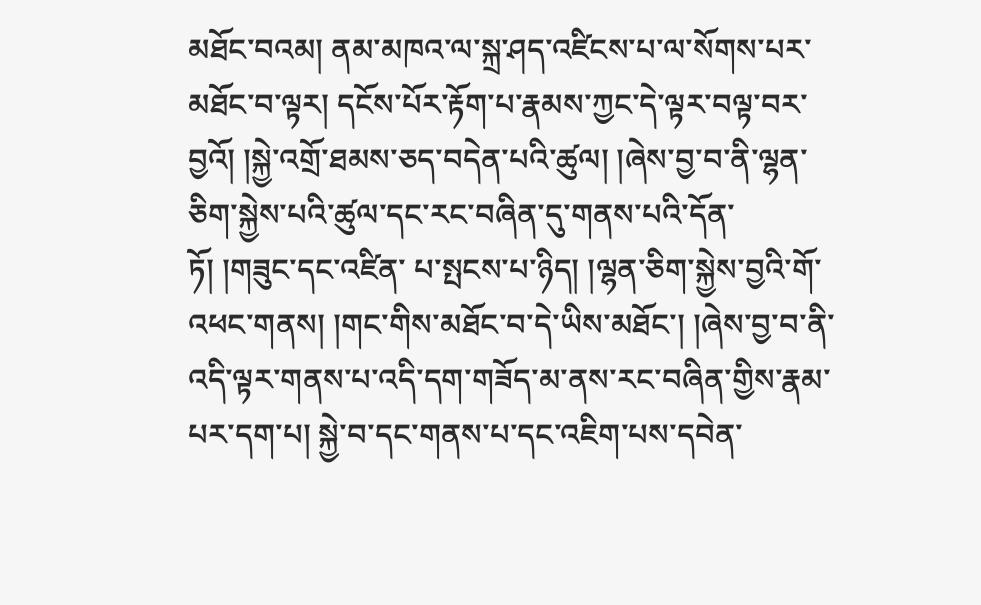མཐོང་བའམ། ནམ་མཁའ་ལ་སྐྲ་ཤད་འཛིངས་པ་ལ་སོགས་པར་མཐོང་བ་ལྟར། དངོས་པོར་རྟོག་པ་རྣམས་ཀྱང་དེ་ལྟར་བལྟ་བར་བྱའོ། །སྐྱེ་འགྲོ་ཐམས་ཅད་བདེན་པའི་ཚུལ། །ཞེས་བྱ་བ་ནི་ལྷན་ཅིག་སྐྱེས་པའི་ཚུལ་དང་རང་བཞིན་དུ་གནས་པའི་དོན་ཏོ། །གཟུང་དང་འཛིན་ པ་སྤངས་པ་ཉིད། །ལྷན་ཅིག་སྐྱེས་བྱའི་གོ་འཕང་གནས། །གང་གིས་མཐོང་བ་དེ་ཡིས་མཐོང་། །ཞེས་བྱ་བ་ནི་འདི་ལྟར་གནས་པ་འདི་དག་གཟོད་མ་ནས་རང་བཞིན་གྱིས་རྣམ་པར་དག་པ། སྐྱེ་བ་དང་གནས་པ་དང་འཇིག་པས་དབེན་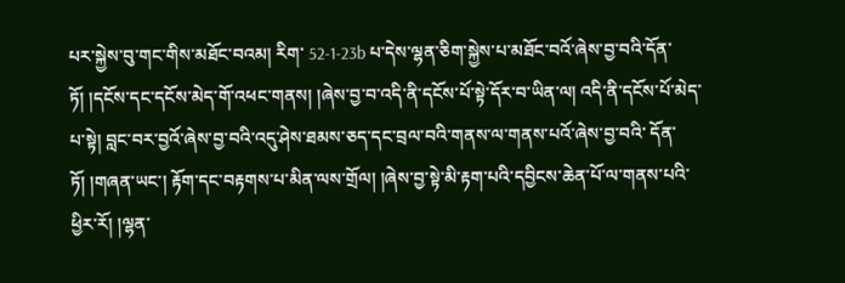པར་སྐྱེས་བུ་གང་གིས་མཐོང་བའམ། རིག་ 52-1-23b པ་དེས་ལྷན་ཅིག་སྐྱེས་པ་མཐོང་བའོ་ཞེས་བྱ་བའི་དོན་ཏོ། །དངོས་དང་དངོས་མེད་གོ་འཕང་གནས། །ཞེས་བྱ་བ་འདི་ནི་དངོས་པོ་སྟེ་དོར་བ་ཡིན་ལ། འདི་ནི་དངོས་པོ་མེད་པ་སྟེ། བླང་བར་བྱའོ་ཞེས་བྱ་བའི་འདུ་ཤེས་ཐམས་ཅད་དང་བྲལ་བའི་གནས་ལ་གནས་པའོ་ཞེས་བྱ་བའི་ དོན་ཏོ། །གཞན་ཡང་། རྟོག་དང་བརྟགས་པ་མིན་ལས་གྲོལ། །ཞེས་བྱ་སྟེ་མི་རྟག་པའི་དབྱིངས་ཆེན་པོ་ལ་གནས་པའི་ཕྱིར་རོ། །ལྷན་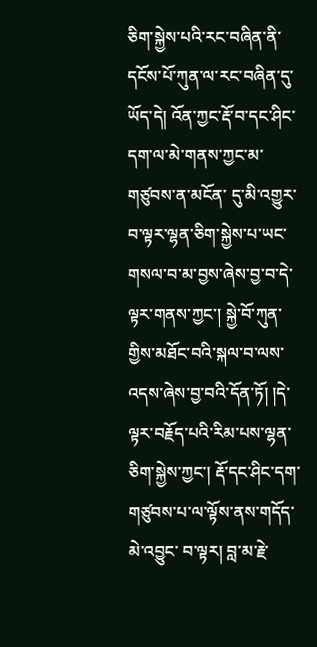ཅིག་སྐྱེས་པའི་རང་བཞིན་ནི་དངོས་པོ་ཀུན་ལ་རང་བཞིན་དུ་ཡོད་དེ། འོན་ཀྱང་རྡོ་བ་དང་ཤིང་དག་ལ་མེ་གནས་ཀྱང་མ་གཙུབས་ན་མངོན་ དུ་མི་འགྱུར་བ་ལྟར་ལྷན་ཅིག་སྐྱེས་པ་ཡང་གསལ་བ་མ་བྱས་ཞེས་བྱ་བ་དེ་ལྟར་གནས་ཀྱང་། སྐྱེ་བོ་ཀུན་གྱིས་མཐོང་བའི་སྐལ་བ་ལས་འདས་ཞེས་བྱ་བའི་དོན་ཏོ། །དེ་ལྟར་བརྗོད་པའི་རིམ་པས་ལྷན་ཅིག་སྐྱེས་ཀྱང་། རྡོ་དང་ཤིང་དག་གཙུབས་པ་ལ་ལྟོས་ནས་གདོད་མེ་འབྱུང་ བ་ལྟར། བླ་མ་རྗེ་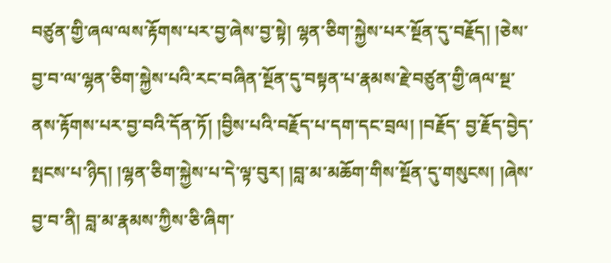བཙུན་གྱི་ཞལ་ལས་རྟོགས་པར་བྱ་ཞེས་བྱ་སྟེ། ལྷན་ཅིག་སྐྱེས་པར་སྔོན་དུ་བརྗོད། །ཅེས་བྱ་བ་ལ་ལྷན་ཅིག་སྐྱེས་པའི་རང་བཞིན་སྔོན་དུ་བསྟན་པ་རྣམས་རྗེ་བཙུན་གྱི་ཞལ་སྔ་ནས་རྟོགས་པར་བྱ་བའི་དོན་ཏོ། །བྱིས་པའི་བརྗོད་པ་དག་དང་བྲལ། །བརྗོད་ བྱ་རྗོད་བྱེད་སྤངས་པ་ཉིད། །ལྷན་ཅིག་སྐྱེས་པ་དེ་ལྟ་བུར། །བླ་མ་མཆོག་གིས་སྔོན་དུ་གསུངས། །ཞེས་བྱ་བ་ནི། བླ་མ་རྣམས་ཀྱིས་ཅི་ཞིག་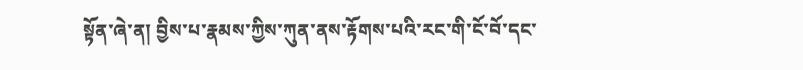སྟོན་ཞེ་ན། བྱིས་པ་རྣམས་ཀྱིས་ཀུན་ནས་རྟོགས་པའི་རང་གི་ངོ་བོ་དང་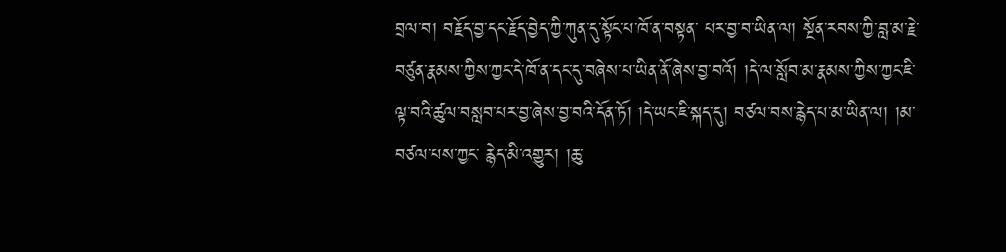བྲལ་བ། བརྗོད་བྱ་དང་རྗོད་བྱེད་ཀྱི་ཀུན་དུ་སྟོང་པ་ཁོ་ན་བསྟན་ པར་བྱ་བ་ཡིན་ལ། སྔོན་རབས་ཀྱི་བླ་མ་རྗེ་བཙུན་རྣམས་ཀྱིས་ཀྱང་དེ་ཁོ་ན་དང་དུ་བཞེས་པ་ཡིན་ནོ་ཞེས་བྱ་བའོ། །དེ་ལ་སློབ་མ་རྣམས་ཀྱིས་ཀྱང་ཇི་ལྟ་བའི་ཚུལ་བསླབ་པར་བྱ་ཞེས་བྱ་བའི་དོན་ཏོ། །དེ་ཡང་ཇི་སྐད་དུ། བཙལ་བས་རྙེད་པ་མ་ཡིན་ལ། །མ་བཙལ་པས་ཀྱང་ རྙེད་མི་འགྱུར། །ཆུ་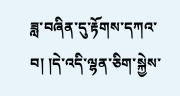ཟླ་བཞིན་དུ་རྟོགས་དཀའ་བ། །དེ་འདི་ལྷན་ཅིག་སྐྱེས་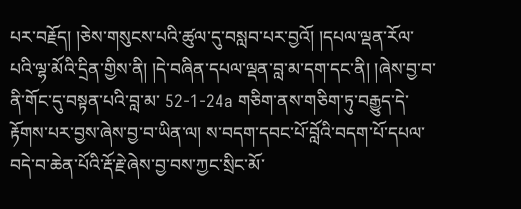པར་བརྗོད། །ཅེས་གསུངས་པའི་ཚུལ་དུ་བསླབ་པར་བྱའོ། །དཔལ་ལྡན་རོལ་པའི་ལྷ་མོའི་དྲིན་གྱིས་ནི། །དེ་བཞིན་དཔལ་ལྡན་བླ་མ་དག་དང་ནི། །ཞེས་བྱ་བ་ནི་གོང་དུ་བསྟན་པའི་བླ་མ་ 52-1-24a གཅིག་ནས་གཅིག་ཏུ་བརྒྱུད་དེ་རྟོགས་པར་བྱས་ཞེས་བྱ་བ་ཡིན་ལ། ས་བདག་དབང་པོ་བློའི་བདག་པོ་དཔལ་བདེ་བ་ཆེན་པོའི་རྡོ་རྗེ་ཞེས་བྱ་བས་ཀྱང་སྲིང་མོ་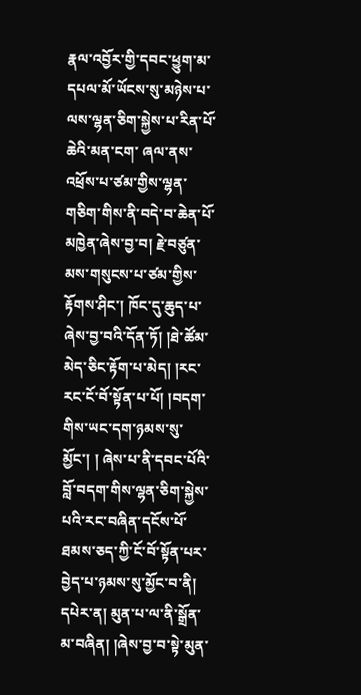རྣལ་འབྱོར་གྱི་དབང་ཕྱུག་མ་དཔལ་མོ་ཡོངས་སུ་མཉེས་པ་ལས་ལྷན་ཅིག་སྐྱེས་པ་རིན་པོ་ཆེའི་མན་ངག་ ཞལ་ནས་འཕྲོས་པ་ཙམ་གྱིས་ལྷན་གཅིག་གིས་ནི་བདེ་བ་ཆེན་པོ་མཁྱེན་ཞེས་བྱ་བ། རྗེ་བཙུན་མས་གསུངས་པ་ཙམ་གྱིས་རྟོགས་ཤིང་། ཁོང་དུ་ཆུད་པ་ཞེས་བྱ་བའི་དོན་ཏོ། །ཐེ་ཚོམ་མེད་ཅིང་རྟོག་པ་མེད། །རང་རང་ངོ་བོ་སྟོན་པ་པོ། །བདག་གིས་ཡང་དག་ཉམས་སུ་མྱོང་། ། ཞེས་པ་ནི་དབང་པོའི་བློ་བདག་གིས་ལྷན་ཅིག་སྐྱེས་པའི་རང་བཞིན་དངོས་པོ་ཐམས་ཅད་ཀྱི་ངོ་བོ་སྟོན་པར་བྱེད་པ་ཉམས་སུ་མྱོང་བ་ནི། དཔེར་ན། མུན་པ་ལ་ནི་སྒྲོན་མ་བཞིན། །ཞེས་བྱ་བ་སྟེ་མུན་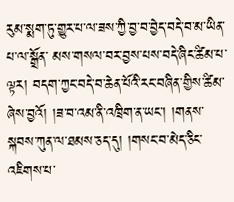རུམ་སྨག་ཏུ་གྱུར་པ་ལ་ཟས་ཀྱི་བྱ་བ་བྱེད་བདེ་བ་མ་ཡིན་པ་ལ་སྒྲོན་ མས་གསལ་བར་བྱས་པས་བདེ་ཞིང་ཚིམ་པ་ལྟར། བདག་ཀྱང་བདེ་བ་ཆེན་པོའི་རང་བཞིན་གྱིས་ཚིམ་ཞེས་བྱའོ། །ཟ་བ་འམ་ནི་འཁྲིག་ན་ཡང་། །གནས་སྐབས་ཀུན་ལ་ཐམས་ཅད་དུ། །གསང་བ་མེད་ཅིང་འཇིགས་པ་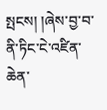སྤངས། །ཞེས་བྱ་བ་ནི་ཏིང་ངེ་འཛིན་ ཆེན་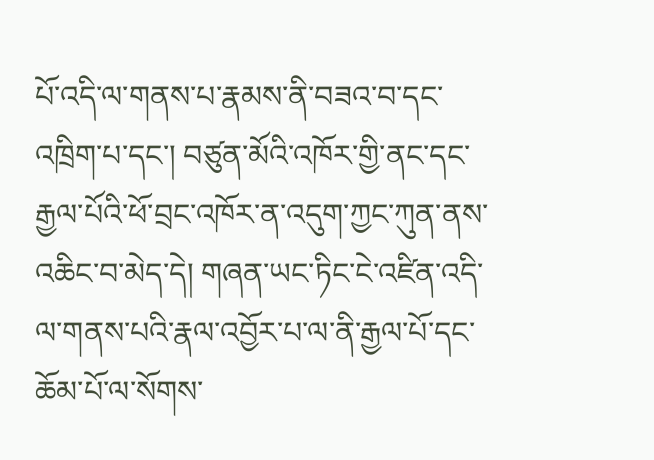པོ་འདི་ལ་གནས་པ་རྣམས་ནི་བཟའ་བ་དང་འཁྲིག་པ་དང་། བཙུན་མོའི་འཁོར་གྱི་ནང་དང་རྒྱལ་པོའི་ཕོ་བྲང་འཁོར་ན་འདུག་ཀྱང་ཀུན་ནས་འཆིང་བ་མེད་དེ། གཞན་ཡང་ཏིང་ངེ་འཛིན་འདི་ལ་གནས་པའི་རྣལ་འབྱོར་པ་ལ་ནི་རྒྱལ་པོ་དང་ཆོམ་པོ་ལ་སོགས་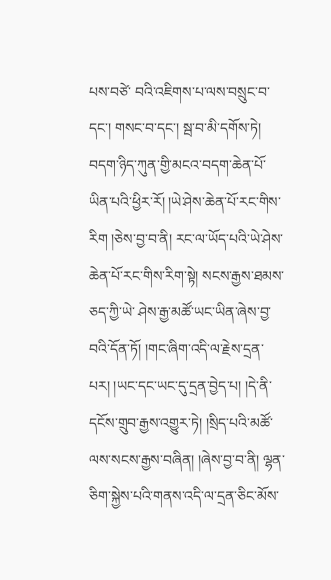པས་བཙེ་ བའི་འཇིགས་པ་ལས་བསྲུང་བ་དང་། གསང་བ་དང་། སྦ་བ་མི་དགོས་ཏེ། བདག་ཉིད་ཀུན་གྱི་མངའ་བདག་ཆེན་པོ་ཡིན་པའི་ཕྱིར་རོ། །ཡེ་ཤེས་ཆེན་པོ་རང་གིས་རིག །ཅེས་བྱ་བ་ནི། རང་ལ་ཡོད་པའི་ཡེ་ཤེས་ཆེན་པོ་རང་གིས་རིག་སྟེ། སངས་རྒྱས་ཐམས་ཅད་ཀྱི་ཡེ་ ཤེས་རྒྱ་མཚོ་ཡང་ཡིན་ཞེས་བྱ་བའི་དོན་ཏོ། །གང་ཞིག་འདི་ལ་རྗེས་དྲན་པར། །ཡང་དང་ཡང་དུ་དྲན་བྱེད་པ། །དེ་ནི་དངོས་གྲུབ་རྒྱས་འགྱུར་ཏེ། །སྲིད་པའི་མཚོ་ལས་སངས་རྒྱས་བཞིན། །ཞེས་བྱ་བ་ནི། ལྷན་ཅིག་སྐྱེས་པའི་གནས་འདི་ལ་དྲན་ཅིང་མོས་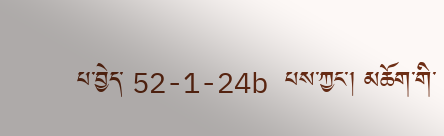པ་བྱེད་ 52-1-24b པས་ཀྱང་། མཆོག་གི་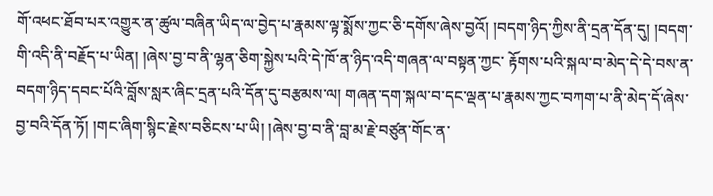གོ་འཕང་ཐོབ་པར་འགྱུར་ན་ཚུལ་བཞིན་ཡིད་ལ་བྱེད་པ་རྣམས་ལྟ་སྨོས་ཀྱང་ཅི་དགོས་ཞེས་བྱའོ། །བདག་ཉིད་ཀྱིས་ནི་དྲན་དོན་དུ། །བདག་གི་འདི་ནི་བརྗོད་པ་ཡིན། །ཞེས་བྱ་བ་ནི་ལྷན་ཅིག་སྐྱེས་པའི་དེ་ཁོ་ན་ཉིད་འདི་གཞན་ལ་བསྟན་ཀྱང་ རྟོགས་པའི་སྐལ་བ་མེད་དེ་དེ་བས་ན་བདག་ཉིད་དབང་པོའི་བློས་སླར་ཞིང་དྲན་པའི་དོན་དུ་བརྩམས་ལ། གཞན་དག་སྐལ་བ་དང་ལྡན་པ་རྣམས་ཀྱང་བཀག་པ་ནི་མེད་དོ་ཞེས་བྱ་བའི་དོན་ཏོ། །གང་ཞིག་སྙིང་རྗེས་བཅིངས་པ་ཡི། །ཞེས་བྱ་བ་ནི་བླ་མ་རྗེ་བཙུན་གོང་ན་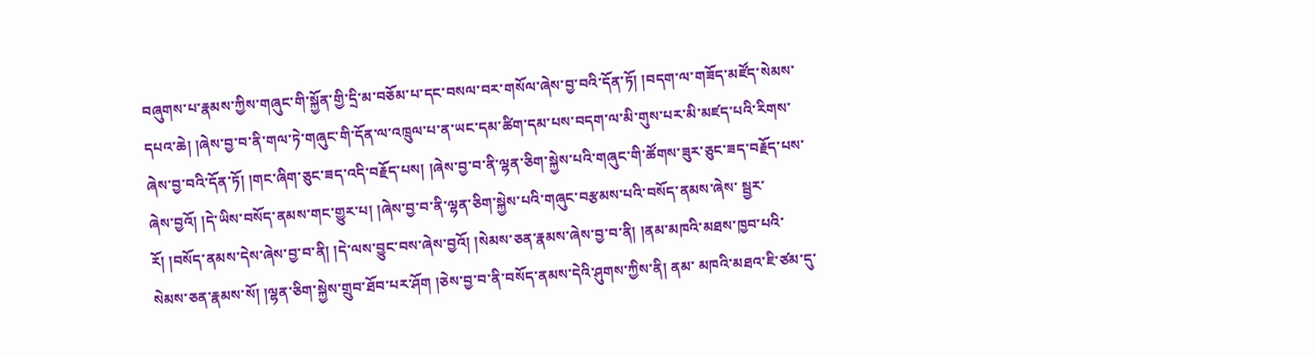བཞུགས་པ་རྣམས་ཀྱིས་གཞུང་གི་སྐྱོན་གྱི་དྲི་མ་བཅོམ་པ་དང་བསལ་བར་གསོལ་ཞེས་བྱ་བའི་དོན་ཏོ། །བདག་ལ་གཟོད་མཛོད་སེམས་དཔའ་ཆེ། །ཞེས་བྱ་བ་ནི་གལ་ཏེ་གཞུང་གི་དོན་ལ་འཁྲུལ་པ་ན་ཡང་དམ་ཚིག་དམ་པས་བདག་ལ་མི་གུས་པར་མི་མཛད་པའི་རིགས་ ཞེས་བྱ་བའི་དོན་ཏོ། །གང་ཞིག་ཅུང་ཟད་འདི་བརྗོད་པས། །ཞེས་བྱ་བ་ནི་ལྷན་ཅིག་སྐྱེས་པའི་གཞུང་གི་ཚོགས་ཟུར་ཅུང་ཟད་བརྗོད་པས་ཞེས་བྱའོ། །དེ་ཡིས་བསོད་ནམས་གང་གྱུར་པ། །ཞེས་བྱ་བ་ནི་ལྷན་ཅིག་སྐྱེས་པའི་གཞུང་བརྩམས་པའི་བསོད་ནམས་ཞེས་ སྦྱར་རོ། །བསོད་ནམས་དེས་ཞེས་བྱ་བ་ནི། །དེ་ལས་བྱུང་བས་ཞེས་བྱའོ། །སེམས་ཅན་རྣམས་ཞེས་བྱ་བ་ནི། །ནམ་མཁའི་མཐས་ཁྱབ་པའི་སེམས་ཅན་རྣམས་སོ། །ལྷན་ཅིག་སྐྱེས་གྲུབ་ཐོབ་པར་ཤོག །ཅེས་བྱ་བ་ནི་བསོད་ནམས་དེའི་ཤུགས་ཀྱིས་ནི། ནམ་ མཁའི་མཐའ་ཇི་ཙམ་དུ་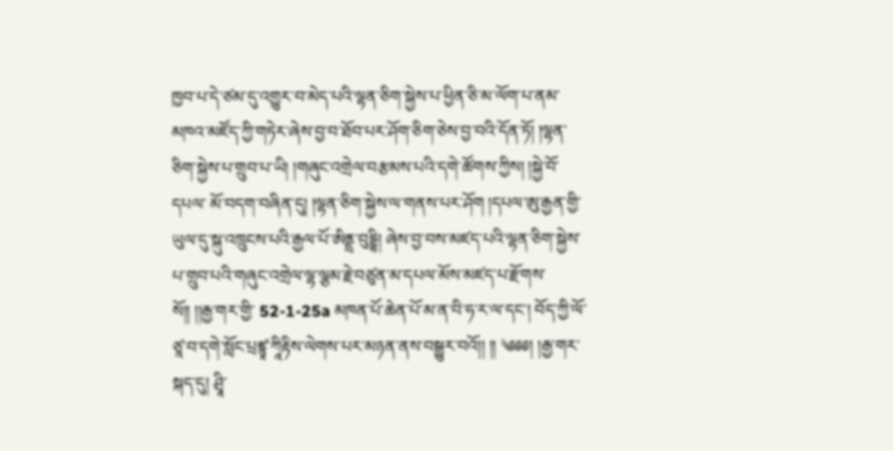ཁྱབ་པ་དེ་ཙམ་དུ་འགྱུར་བ་མེད་པའི་ལྷན་ཅིག་སྐྱེས་པ་ཕྱིན་ཅི་མ་ལོག་པ་ནམ་མཁའ་མཛོད་ཀྱི་གཏེར་ཞེས་བྱ་བ་ཐོབ་པར་ཤོག་ཅིག་ཅེས་བྱ་བའི་དོན་ཏོ། །ལྷན་ཅིག་སྐྱེས་པ་གྲུབ་པ་ཡི། །གཞུང་འགྲེལ་བརྩམས་པའི་དགེ་ཚོགས་ཀྱིས། །སྐྱེ་བོ་དཔལ་ མོ་བདག་བཞིན་དུ། །ལྷན་ཅིག་སྐྱེས་ལ་གནས་པར་ཤོག །དཔལ་ཨུ་རྒྱན་གྱི་ཡུལ་དུ་སྐུ་འཁྲུངས་པའི་རྒྱལ་པོ་ཨིནྡྲ་བུདྡྷི། ཞེས་བྱ་བས་མཛད་པའི་ལྷན་ཅིག་སྐྱེས་པ་གྲུབ་པའི་གཞུང་འགྲེལ་ལྷ་ལྕམ་རྗེ་བཙུན་མ་དཔལ་མོས་མཛད་པ་རྫོགས་སོ།། །།རྒྱ་གར་གྱི་ 52-1-25a མཁན་པོ་ཆེན་པོ་མ་ན་བི་ཧ་ར་ལ་དང་། བོད་ཀྱི་ལོ་ཙཱ་བ་དགེ་སློང་པྲཛྙཱ་ཀཱིརྟིས་ལེགས་པར་མཉན་ནས་བསྒྱུར་བའོ།། །། ༄༅༅། །རྒྱ་གར་སྐད་དུ། ཤྲཱི་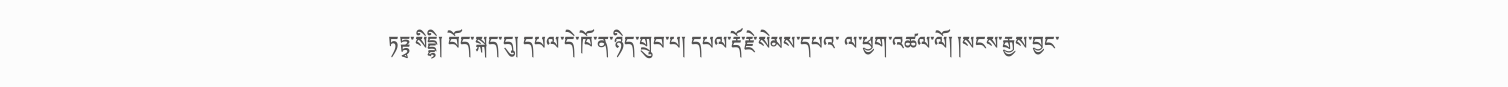ཏཏྟྭ་སིདྡྷི། བོད་སྐད་དུ། དཔལ་དེ་ཁོ་ན་ཉིད་གྲུབ་པ། དཔལ་རྡོ་རྗེ་སེམས་དཔའ་ ལ་ཕྱག་འཚལ་ལོ། །སངས་རྒྱས་བྱང་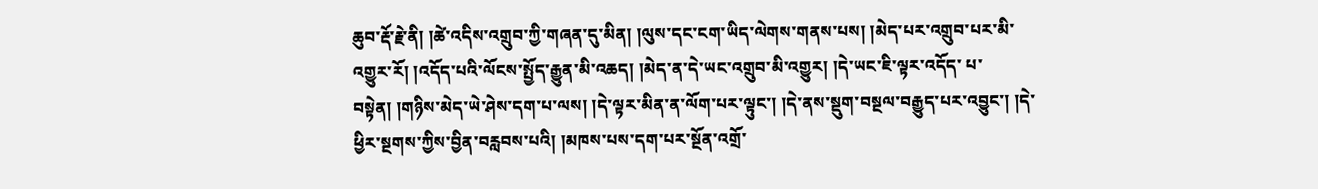ཆུབ་རྡོ་རྗེ་ནི། །ཚེ་འདིས་འགྲུབ་ཀྱི་གཞན་དུ་མིན། །ལུས་དང་ངག་ཡིད་ལེགས་གནས་པས། །མེད་པར་འགྲུབ་པར་མི་འགྱུར་རོ། །འདོད་པའི་ལོངས་སྤྱོད་རྒྱུན་མི་འཆད། །མེད་ན་དེ་ཡང་འགྲུབ་མི་འགྱུར། །དེ་ཡང་ཇི་ལྟར་འདོད་ པ་བསྟེན། །གཉིས་མེད་ཡེ་ཤེས་དག་པ་ལས། །དེ་ལྟར་མིན་ན་ལོག་པར་ལྟུང་། །དེ་ནས་སྡུག་བསྔལ་བརྒྱུད་པར་འབྱུང་། །དེ་ཕྱིར་སྔགས་ཀྱིས་བྱིན་བརླབས་པའི། །མཁས་པས་དག་པར་སྔོན་འགྲོ་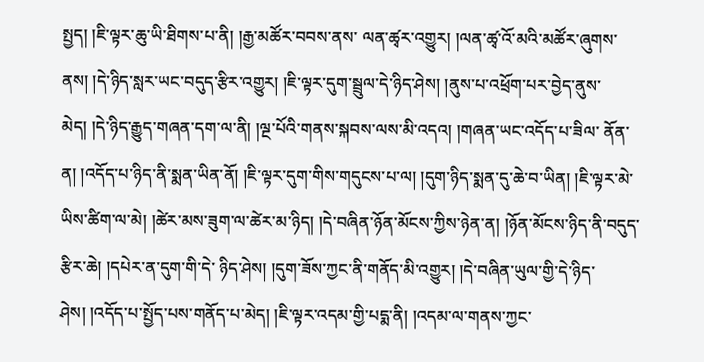སྤྱད། །ཇི་ལྟར་ཆུ་ཡི་ཐིགས་པ་ནི། །རྒྱ་མཚོར་བབས་ནས་ ལན་ཚྭར་འགྱུར། །ལན་ཚྭ་འོ་མའི་མཚོར་ཞུགས་ནས། །དེ་ཉིད་སླར་ཡང་བདུད་རྩིར་འགྱུར། །ཇི་ལྟར་དུག་སྦྲུལ་དེ་ཉིད་ཤེས། །ནུས་པ་འཕྲོག་པར་བྱེད་ནུས་མེད། །དེ་ཉིད་རྒྱུད་གཞན་དག་ལ་ནི། །ལྔ་པོའི་གནས་སྐབས་ལས་མི་འདའ། །གཞན་ཡང་འདོད་པ་ཟིལ་ ནོན་ན། །འདོད་པ་ཉིད་ནི་སྨན་ཡིན་ནོ། །ཇི་ལྟར་དུག་གིས་གདུངས་པ་ལ། །དུག་ཉིད་སྨན་དུ་ཆེ་བ་ཡིན། །ཇི་ལྟར་མེ་ཡིས་ཚིག་ལ་མེ། །ཚེར་མས་ཟུག་ལ་ཚེར་མ་ཉིད། །དེ་བཞིན་ཉོན་མོངས་ཀྱིས་ཉེན་ན། །ཉོན་མོངས་ཉིད་ནི་བདུད་རྩིར་ཆེ། །དཔེར་ན་དུག་གི་དེ་ ཉིད་ཤེས། །དུག་ཟོས་ཀྱང་ནི་གནོད་མི་འགྱུར། །དེ་བཞིན་ཡུལ་གྱི་དེ་ཉིད་ཤེས། །འདོད་པ་སྤྱོད་པས་གནོད་པ་མེད། །ཇི་ལྟར་འདམ་གྱི་པདྨ་ནི། །འདམ་ལ་གནས་ཀྱང་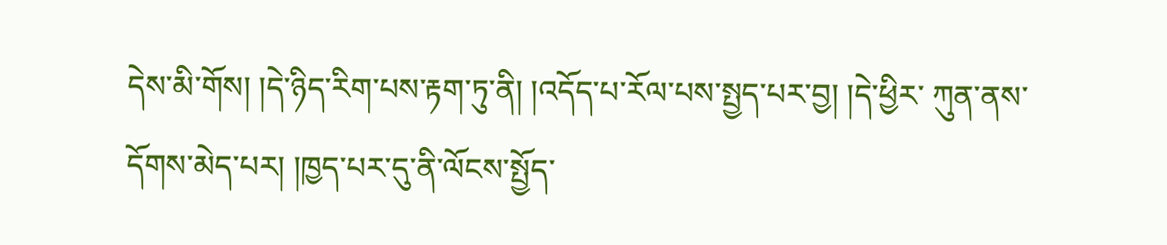དེས་མི་གོས། །དེ་ཉིད་རིག་པས་རྟག་ཏུ་ནི། །འདོད་པ་རོལ་པས་སྤྱད་པར་བྱ། །དེ་ཕྱིར་ ཀུན་ནས་དོགས་མེད་པར། །ཁྱད་པར་དུ་ནི་ལོངས་སྤྱོད་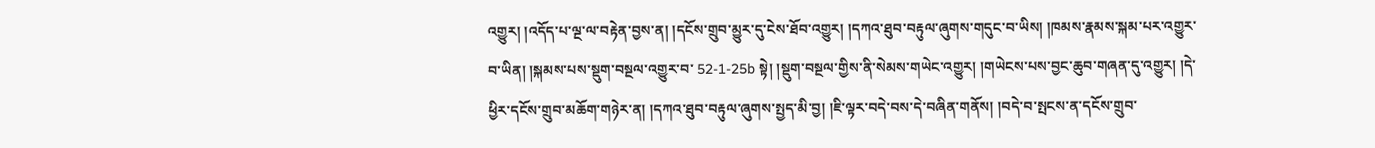འགྱུར། །འདོད་པ་ལྔ་ལ་བརྟེན་བྱས་ན། །དངོས་གྲུབ་མྱུར་དུ་ངེས་ཐོབ་འགྱུར། །དཀའ་ཐུབ་བརྟུལ་ཞུགས་གདུང་བ་ཡིས། །ཁམས་རྣམས་སྐམ་པར་འགྱུར་བ་ཡིན། །སྐམས་པས་སྡུག་བསྔལ་འགྱུར་བ་ 52-1-25b སྟེ། །སྡུག་བསྔལ་གྱིས་ནི་སེམས་གཡེང་འགྱུར། །གཡེངས་པས་བྱང་ཆུབ་གཞན་དུ་འགྱུར། །དེ་ཕྱིར་དངོས་གྲུབ་མཆོག་གཉེར་ན། །དཀའ་ཐུབ་བརྟུལ་ཞུགས་སྤྱད་མི་བྱ། །ཇི་ལྟར་བདེ་བས་དེ་བཞིན་གནོས། །བདེ་བ་སྤངས་ན་དངོས་གྲུབ་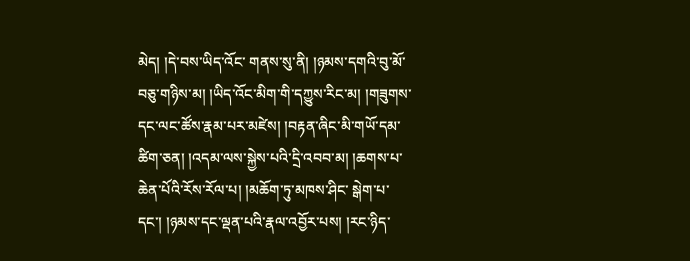མེད། །དེ་བས་ཡིད་འོང་ གནས་སུ་ནི། །ཉམས་དགའི་བུ་མོ་བཅུ་གཉིས་མ། །ཡིད་འོང་མིག་གི་དཀྱུས་རིང་མ། །གཟུགས་དང་ལང་ཚོས་རྣམ་པར་མཛེས། །བརྟན་ཞིང་མི་གཡོ་དམ་ཚིག་ཅན། །འདམ་ལས་སྐྱེས་པའི་དྲི་འབབ་མ། །ཆགས་པ་ཆེན་པོའི་རོས་རོལ་པ། །མཆོག་ཏུ་མཁས་ཤིང་ སྒེག་པ་དང་། །ཉམས་དང་ལྡན་པའི་རྣལ་འབྱོར་པས། །རང་ཉིད་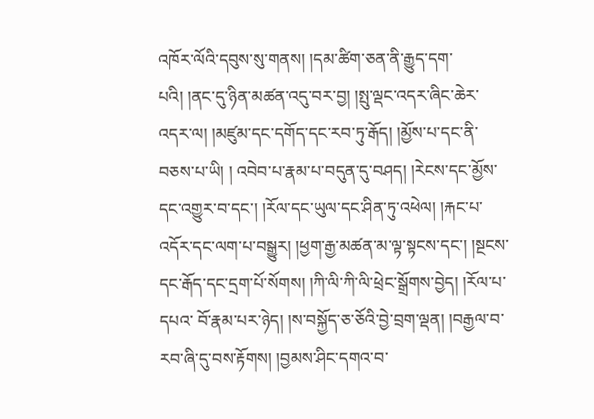འཁོར་ལོའི་དབུས་སུ་གནས། །དམ་ཚིག་ཅན་ནི་རྒྱུད་དག་པའི། །ནང་དུ་ཉིན་མཚན་འདུ་བར་བྱ། །སྤུ་ལྡང་འདར་ཞིང་ཆེར་འདར་ལ། །མཛུམ་དང་དགོད་དང་རབ་ཏུ་རྒོད། །མྱོས་པ་དང་ནི་བཅས་པ་ཡི། ། འབེབ་པ་རྣམ་པ་བདུན་དུ་བཤད། །རེངས་དང་མྱོས་དང་འགྱུར་བ་དང་། །རོལ་དང་ཡུལ་དང་ཤིན་ཏུ་འཕེལ། །རྐང་པ་འདོར་དང་ལག་པ་བསྒྱུར། །ཕྱག་རྒྱ་མཚན་མ་ལྟ་སྟངས་དང་། །སྔངས་དང་རྒོད་དང་དྲག་པོ་སོགས། །ཀི་ལི་ཀི་ལི་ཕྲེང་སྒྲོགས་བྱེད། །རོལ་པ་དཔའ་ བོ་རྣམ་པར་ཉེད། །ས་བསྐྱོད་ཅ་ཅོའི་བྱེ་བྲག་ལྡན། །བརྒྱལ་བ་རབ་ཞི་དུ་བས་རྟོགས། །བྱམས་ཤིང་དགའ་བ་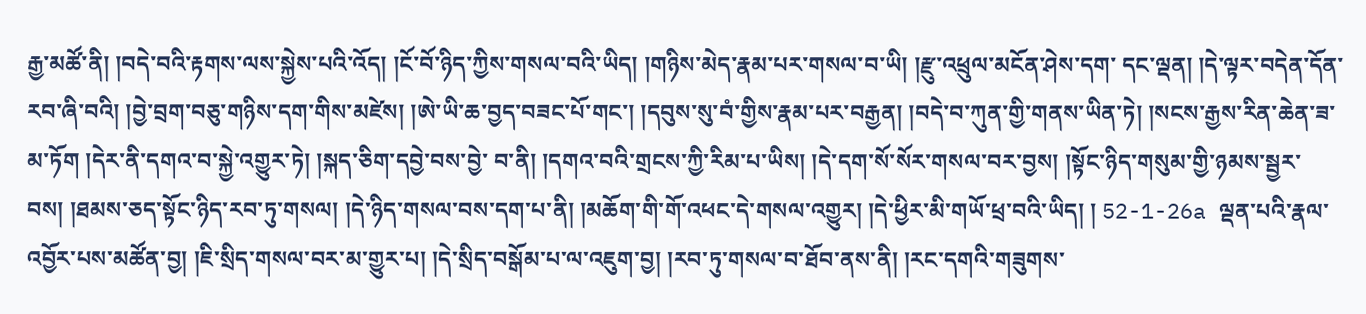རྒྱ་མཚོ་ནི། །བདེ་བའི་རྟགས་ལས་སྐྱེས་པའི་འོད། །ངོ་བོ་ཉིད་ཀྱིས་གསལ་བའི་ཡིད། །གཉིས་མེད་རྣམ་པར་གསལ་བ་ཡི། །རྫུ་འཕྲུལ་མངོན་ཤེས་དག་ དང་ལྡན། །དེ་ལྟར་བདེན་དོན་རབ་ཞི་བའི། །བྱེ་བྲག་བཅུ་གཉིས་དག་གིས་མཛེས། །ཨེ་ཡི་ཆ་བྱད་བཟང་པོ་གང་། །དབུས་སུ་བཾ་གྱིས་རྣམ་པར་བརྒྱན། །བདེ་བ་ཀུན་གྱི་གནས་ཡིན་ཏེ། །སངས་རྒྱས་རིན་ཆེན་ཟ་མ་ཏོག །དེར་ནི་དགའ་བ་སྐྱེ་འགྱུར་ཏེ། །སྐད་ཅིག་དབྱེ་བས་བྱེ་ བ་ནི། །དགའ་བའི་གྲངས་ཀྱི་རིམ་པ་ཡིས། །དེ་དག་སོ་སོར་གསལ་བར་བྱས། །སྟོང་ཉིད་གསུམ་གྱི་ཉམས་སྦྱར་བས། །ཐམས་ཅད་སྟོང་ཉིད་རབ་ཏུ་གསལ། །དེ་ཉིད་གསལ་བས་དག་པ་ནི། །མཆོག་གི་གོ་འཕང་དེ་གསལ་འགྱུར། །དེ་ཕྱིར་མི་གཡོ་ཕྲ་བའི་ཡིད། ། 52-1-26a ལྡན་པའི་རྣལ་འབྱོར་པས་མཚོན་བྱ། །ཇི་སྲིད་གསལ་བར་མ་གྱུར་པ། །དེ་སྲིད་བསྒོམ་པ་ལ་འཇུག་བྱ། །རབ་ཏུ་གསལ་བ་ཐོབ་ནས་ནི། །རང་དགའི་གཟུགས་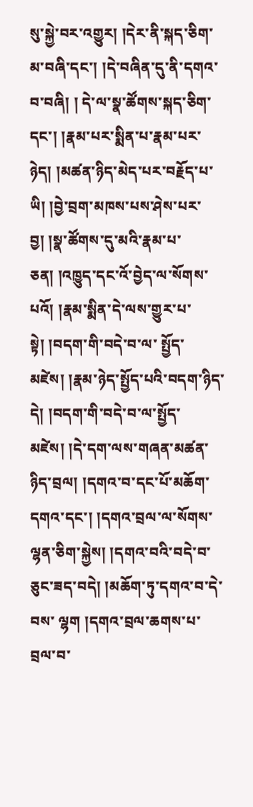སུ་སྐྱེ་བར་འགྱུར། །དེར་ནི་སྐད་ཅིག་མ་བཞི་དང་། །དེ་བཞིན་དུ་ནི་དགའ་བ་བཞི། ། དེ་ལ་སྣ་ཚོགས་སྐད་ཅིག་དང་། །རྣམ་པར་སྨིན་པ་རྣམ་པར་ཉེད། །མཚན་ཉིད་མེད་པར་བརྗོད་པ་ཡི། །བྱེ་བྲག་མཁས་པས་ཤེས་པར་བྱ། །སྣ་ཚོགས་དུ་མའི་རྣམ་པ་ཅན། །འཁྱུད་དང་འོ་བྱེད་ལ་སོགས་པའོ། །རྣམ་སྨིན་དེ་ལས་གྱུར་པ་སྟེ། །བདག་གི་བདེ་བ་ལ་ སྤྱོད་མཛེས། །རྣམ་ཉེད་སྤྱོད་པའི་བདག་ཉིད་དེ། །བདག་གི་བདེ་བ་ལ་སྤྱོད་མཛེས། །དེ་དག་ལས་གཞན་མཚན་ཉིད་བྲལ། །དགའ་བ་དང་པོ་མཆོག་དགའ་དང་། །དགའ་བྲལ་ལ་སོགས་ལྷན་ཅིག་སྐྱེས། །དགའ་བའི་བདེ་བ་ཅུང་ཟད་བདེ། །མཆོག་ཏུ་དགའ་བ་དེ་བས་ ལྷག །དགའ་བྲལ་ཆགས་པ་བྲལ་བ་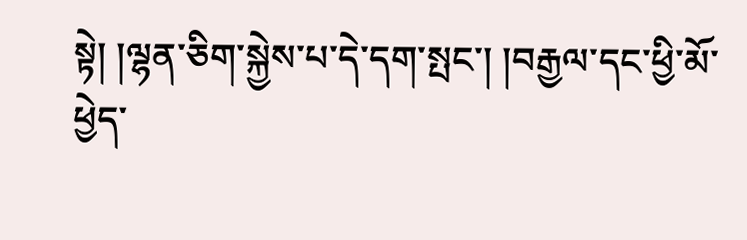སྟེ། །ལྷན་ཅིག་སྐྱེས་པ་དེ་དག་སྤང་། །བརྒྱལ་དང་ཕྱི་མོ་ཕྱེད་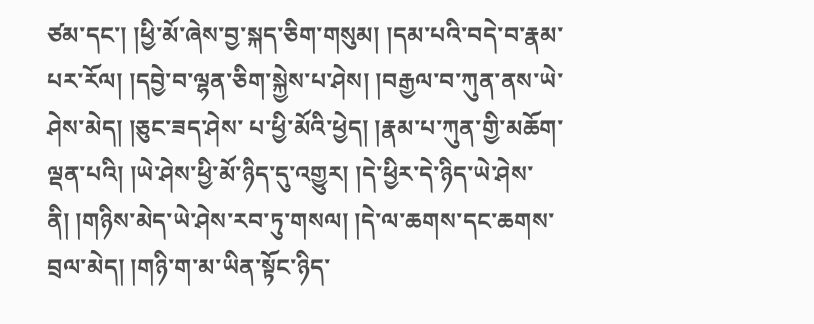ཙམ་དང་། །ཕྱི་མོ་ཞེས་བྱ་སྐད་ཅིག་གསུམ། །དམ་པའི་བདེ་བ་རྣམ་པར་རོལ། །དབྱེ་བ་ལྷན་ཅིག་སྐྱེས་པ་ཤེས། །བརྒྱལ་བ་ཀུན་ནས་ཡེ་ཤེས་མེད། །ཅུང་ཟད་ཤེས་ པ་ཕྱི་མོའི་ཕྱེད། །རྣམ་པ་ཀུན་གྱི་མཆོག་ལྡན་པའི། །ཡེ་ཤེས་ཕྱི་མོ་ཉིད་དུ་འགྱུར། །དེ་ཕྱིར་དེ་ཉིད་ཡེ་ཤེས་ནི། །གཉིས་མེད་ཡེ་ཤེས་རབ་ཏུ་གསལ། །དེ་ལ་ཆགས་དང་ཆགས་བྲལ་མེད། །གཉི་ག་མ་ཡིན་སྟོང་ཉིད་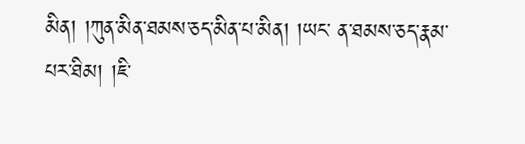མིན། །ཀུན་མིན་ཐམས་ཅད་མིན་པ་མིན། །ཡང་ ན་ཐམས་ཅད་རྣམ་པར་ཐིམ། །ཇི་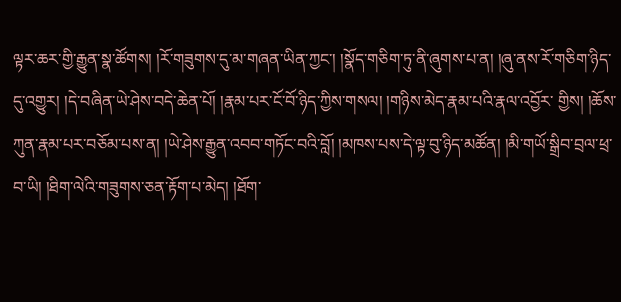ལྟར་ཆར་གྱི་རྒྱུན་སྣ་ཚོགས། །རོ་གཟུགས་དུ་མ་གཞན་ཡིན་ཀྱང་། །སྣོད་གཅིག་ཏུ་ནི་ཞུགས་པ་ན། །ཞུ་ནས་རོ་གཅིག་ཉིད་དུ་འགྱུར། །དེ་བཞིན་ཡེ་ཤེས་བདེ་ཆེན་པོ། །རྣམ་པར་ངོ་བོ་ཉིད་ཀྱིས་གསལ། །གཉིས་མེད་རྣམ་པའི་རྣལ་འབྱོར་ གྱིས། །ཆོས་ཀུན་རྣམ་པར་བཅོམ་པས་ན། །ཡེ་ཤེས་རྒྱུན་འབབ་གཏོང་བའི་བློ། །མཁས་པས་དེ་ལྟ་བུ་ཉིད་མཚོན། །མི་གཡོ་སྒྲིབ་བྲལ་ཕྲ་བ་ཡི། །ཐིག་ལེའི་གཟུགས་ཅན་རྟོག་པ་མེད། །ཐོག་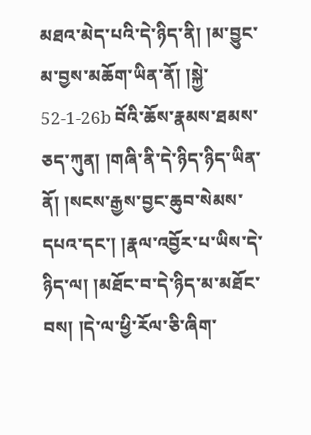མཐའ་མེད་པའི་དེ་ཉིད་ནི། །མ་བྱུང་མ་བྱས་མཆོག་ཡིན་ནོ། །སྐྱེ་ 52-1-26b བོའི་ཆོས་རྣམས་ཐམས་ཅད་ཀུན། །གཞི་ནི་དེ་ཉིད་ཉིད་ཡིན་ནོ། །སངས་རྒྱས་བྱང་ཆུབ་སེམས་དཔའ་དང་། །རྣལ་འབྱོར་པ་ཡིས་དེ་ཉིད་ལ། །མཐོང་བ་དེ་ཉིད་མ་མཐོང་བས། །དེ་ལ་ཕྱི་རོལ་ཅི་ཞིག་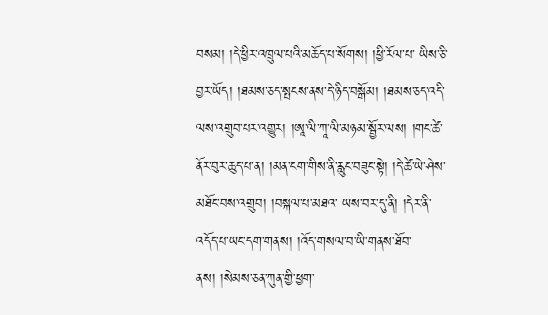བསམ། །དེ་ཕྱིར་འཁྲུལ་པའི་མཆོད་པ་སོགས། །ཕྱི་རོལ་པ་ ཡིས་ཅི་བྱར་ཡོད། །ཐམས་ཅད་སྤངས་ནས་དེ་ཉིད་བསྒོམ། །ཐམས་ཅད་འདི་ལས་འགྲུབ་པར་འགྱུར། །ཨཱ་ལི་ཀཱ་ལི་མཉམ་སྦྱོར་ལས། །གང་ཚེ་ནོར་བུར་ཆུད་པ་ན། །མན་ངག་གིས་ནི་རླུང་བཟུང་སྟེ། །དེ་ཚེ་ཡེ་ཤེས་མཐོང་བས་འགྲུབ། །བསྐལ་པ་མཐའ་ ཡས་བར་དུ་ནི། །དེར་ནི་འདོད་པ་ཡང་དག་གནས། །འོད་གསལ་བ་ཡི་གནས་ཐོབ་ནས། །སེམས་ཅན་ཀུན་གྱི་ཕྱག་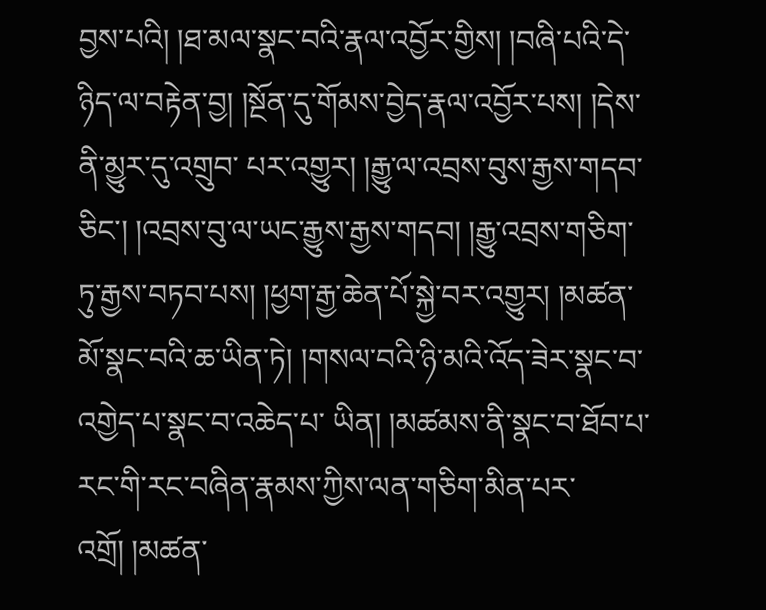བྱས་པའི། །ཐ་མལ་སྣང་བའི་རྣལ་འབྱོར་གྱིས། །བཞི་པའི་དེ་ཉིད་ལ་བརྟེན་བྱ། །སྔོན་དུ་གོམས་བྱེད་རྣལ་འབྱོར་པས། །དེས་ནི་མྱུར་དུ་འགྲུབ་ པར་འགྱུར། །རྒྱུ་ལ་འབྲས་བུས་རྒྱས་གདབ་ཅིང་། །འབྲས་བུ་ལ་ཡང་རྒྱུས་རྒྱས་གདབ། །རྒྱུ་འབྲས་གཅིག་ཏུ་རྒྱས་བཏབ་པས། །ཕྱག་རྒྱ་ཆེན་པོ་སྐྱེ་བར་འགྱུར། །མཚན་མོ་སྣང་བའི་ཆ་ཡིན་ཏེ། །གསལ་བའི་ཉི་མའི་འོད་ཟེར་སྣང་བ་འགྱེད་པ་སྣང་བ་འཆེད་པ་ ཡིན། །མཚམས་ནི་སྣང་བ་ཐོབ་པ་རང་གི་རང་བཞིན་རྣམས་ཀྱིས་ལན་གཅིག་མིན་པར་འགྲོ། །མཚན་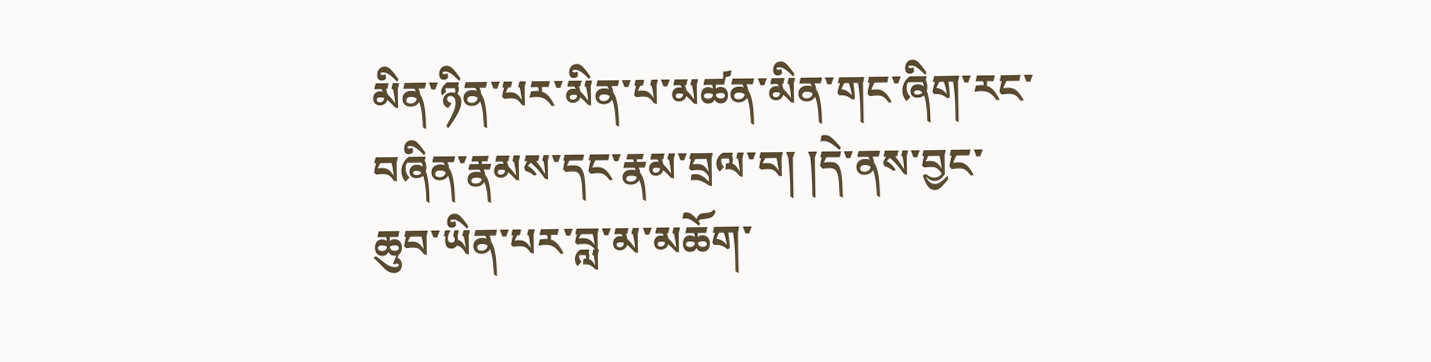མིན་ཉིན་པར་མིན་པ་མཚན་མིན་གང་ཞིག་རང་བཞིན་རྣམས་དང་རྣམ་བྲལ་བ། །དེ་ནས་བྱང་ཆུབ་ཡིན་པར་བླ་མ་མཆོག་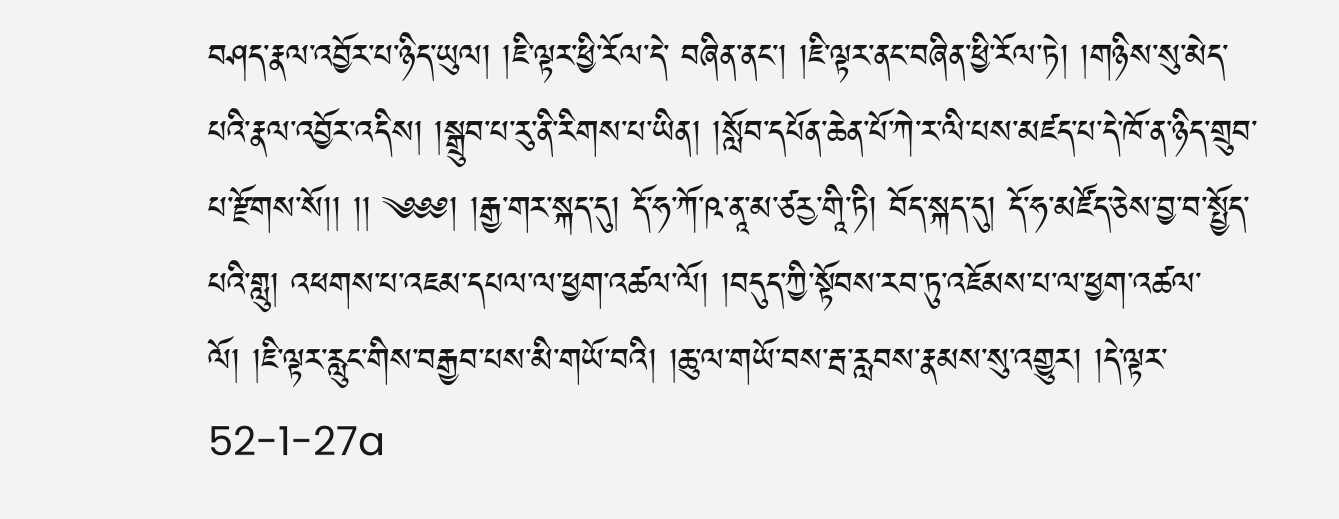བཤད་རྣལ་འབྱོར་པ་ཉིད་ཡུལ། །ཇི་ལྟར་ཕྱི་རོལ་དེ་ བཞིན་ནང་། །ཇི་ལྟར་ནང་བཞིན་ཕྱི་རོལ་ཏེ། །གཉིས་སུ་མེད་པའི་རྣལ་འབྱོར་འདིས། །སྒྲུབ་པ་རུ་ནི་རིགས་པ་ཡིན། །སློབ་དཔོན་ཆེན་པོ་ཀེ་ར་ལི་པས་མཛད་པ་དེ་ཁོ་ན་ཉིད་གྲུབ་པ་རྫོགས་སོ།། །། ༄༅༅། །རྒྱ་གར་སྐད་དུ། དོ་ཧ་ཀོ་ཥ་ནཱ་མ་ཙརྱ་གཱི་ཏི། བོད་སྐད་དུ། དོ་ཧ་མཛོད་ཅེས་བྱ་བ་སྤྱོད་པའི་གླུ། འཕགས་པ་འཇམ་དཔལ་ལ་ཕྱག་འཚལ་ལོ། །བདུད་ཀྱི་སྟོབས་རབ་ཏུ་འཇོམས་པ་ལ་ཕྱག་འཚལ་ལོ། །ཇི་ལྟར་རླུང་གིས་བརྒྱབ་པས་མི་གཡོ་བའི། །ཆུ་ལ་གཡོ་བས་རྦ་རླབས་རྣམས་སུ་འགྱུར། །དེ་ལྟར་ 52-1-27a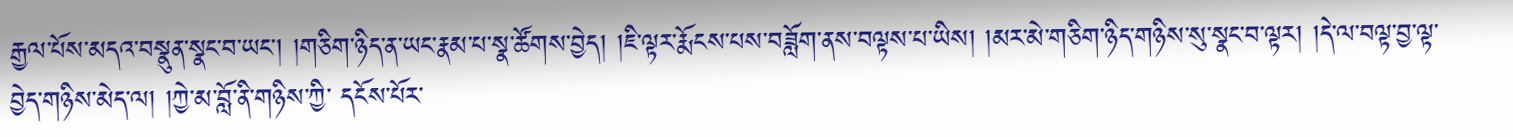རྒྱལ་པོས་མདའ་བསྣུན་སྣང་བ་ཡང་། །གཅིག་ཉིད་ན་ཡང་རྣམ་པ་སྣ་ཚོགས་བྱེད། །ཇི་ལྟར་རྨོངས་པས་བཟློག་ནས་བལྟས་པ་ཡིས། །མར་མེ་གཅིག་ཉིད་གཉིས་སུ་སྣང་བ་ལྟར། །དེ་ལ་བལྟ་བྱ་ལྟ་བྱེད་གཉིས་མེད་ལ། །ཀྱེ་མ་བློ་ནི་གཉིས་ཀྱི་ དངོས་པོར་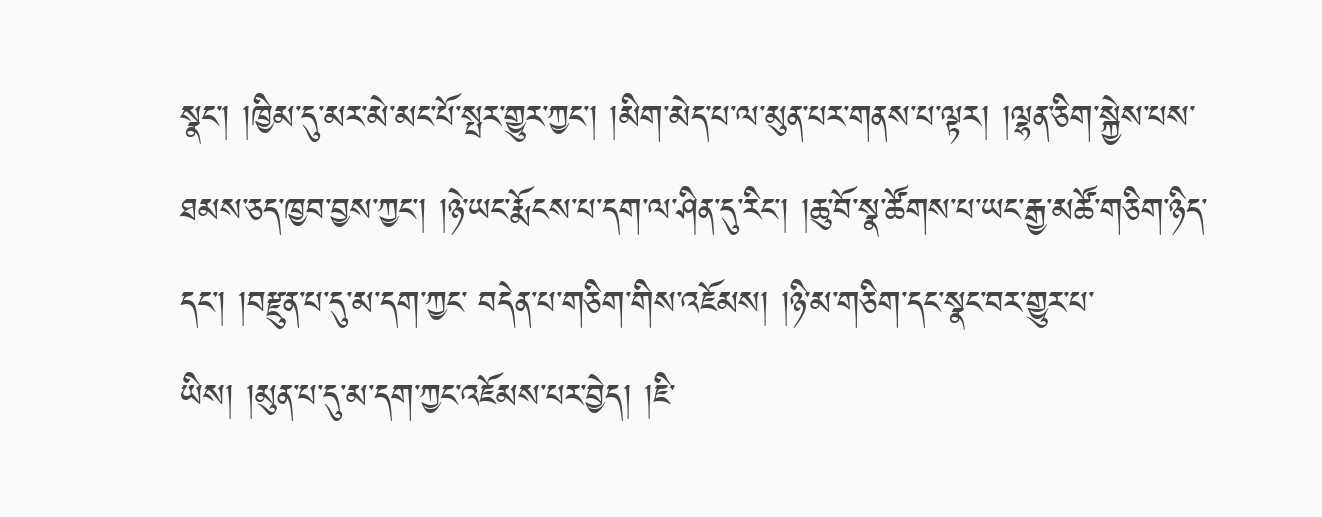སྣང་། །ཁྱིམ་དུ་མར་མེ་མང་པོ་སྤར་གྱུར་ཀྱང་། །མིག་མེད་པ་ལ་མུན་པར་གནས་པ་ལྟར། །ལྷན་ཅིག་སྐྱེས་པས་ཐམས་ཅད་ཁྱབ་བྱས་ཀྱང་། །ཉེ་ཡང་རྨོངས་པ་དག་ལ་ཤིན་དུ་རིང་། །ཆུ་བོ་སྣ་ཚོགས་པ་ཡང་རྒྱ་མཚོ་གཅིག་ཉིད་དང་། །བརྫུན་པ་དུ་མ་དག་ཀྱང་ བདེན་པ་གཅིག་གིས་འཇོམས། །ཉི་མ་གཅིག་དང་སྣང་བར་གྱུར་པ་ཡིས། །མུན་པ་དུ་མ་དག་ཀྱང་འཇོམས་པར་བྱེད། །ཇི་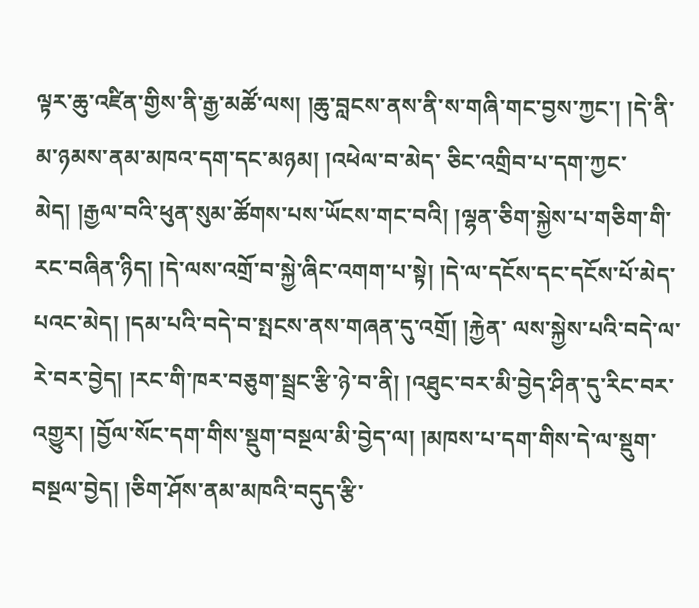ལྟར་ཆུ་འཛིན་གྱིས་ནི་རྒྱ་མཚོ་ལས། །ཆུ་བླངས་ནས་ནི་ས་གཞི་གང་བྱས་ཀྱང་། །དེ་ནི་མ་ཉམས་ནམ་མཁའ་དག་དང་མཉམ། །འཕེལ་བ་མེད་ ཅིང་འགྲིབ་པ་དག་ཀྱང་མེད། །རྒྱལ་བའི་ཕུན་སུམ་ཚོགས་པས་ཡོངས་གང་བའི། །ལྷན་ཅིག་སྐྱེས་པ་གཅིག་གི་རང་བཞིན་ཉིད། །དེ་ལས་འགྲོ་བ་སྐྱེ་ཞིང་འགག་པ་སྟེ། །དེ་ལ་དངོས་དང་དངོས་པོ་མེད་པའང་མེད། །དམ་པའི་བདེ་བ་སྤངས་ནས་གཞན་དུ་འགྲོ། །རྐྱེན་ ལས་སྐྱེས་པའི་བདེ་ལ་རེ་བར་བྱེད། །རང་གི་ཁར་བཅུག་སྦྲང་རྩི་ཉེ་བ་ནི། །འཐུང་བར་མི་བྱེད་ཤིན་དུ་རིང་བར་འགྱུར། །བྱོལ་སོང་དག་གིས་སྡུག་བསྔལ་མི་བྱེད་ལ། །མཁས་པ་དག་གིས་དེ་ལ་སྡུག་བསྔལ་བྱེད། །ཅིག་ཤོས་ནམ་མཁའི་བདུད་རྩི་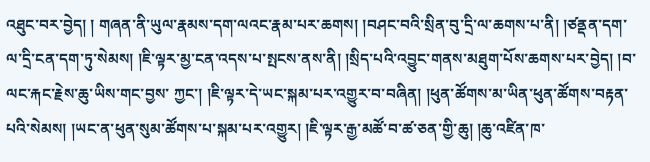འཐུང་བར་བྱེད། ། གཞན་ནི་ཡུལ་རྣམས་དག་ལའང་རྣམ་པར་ཆགས། །བཤང་བའི་སྲིན་བུ་དྲི་ལ་ཆགས་པ་ནི། །ཙནྡན་དག་ལ་དྲི་ངན་དག་ཏུ་སེམས། །ཇི་ལྟར་མྱ་ངན་འདས་པ་སྤངས་ནས་ནི། །སྲིད་པའི་འབྱུང་གནས་མཐུག་པོས་ཆགས་པར་བྱེད། །བ་ལང་རྐང་རྗེས་ཆུ་ཡིས་གང་བྱས་ ཀྱང་། །ཇི་ལྟར་དེ་ཡང་སྐམ་པར་འགྱུར་བ་བཞིན། །ཕུན་ཚོགས་མ་ཡིན་ཕུན་ཚོགས་བརྟན་པའི་སེམས། །ཡང་ན་ཕུན་སུམ་ཚོགས་པ་སྐམ་པར་འགྱུར། །ཇི་ལྟར་རྒྱ་མཚོ་བ་ཚ་ཅན་གྱི་ཆུ། །ཆུ་འཛིན་ཁ་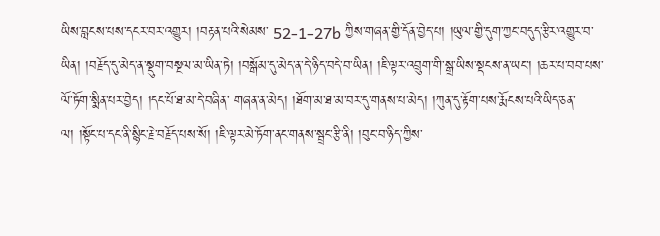ཡིས་བླངས་པས་དངར་བར་འགྱུར། །བརྟན་པའི་སེམས་ 52-1-27b ཀྱིས་གཞན་གྱི་དོན་བྱེད་པ། །ཡུལ་གྱི་དུག་ཀྱང་བདུད་རྩིར་འགྱུར་བ་ཡིན། །བརྗོད་དུ་མེད་ན་སྡུག་བསྔལ་མ་ཡིན་ཏེ། །བསྒོམ་དུ་མེད་ན་དེ་ཉིད་བདེ་བ་ཡིན། །ཇི་ལྟར་འབྲུག་གི་སྒྲ་ཡིས་སྡངས་ན་ཡང་། །ཆར་པ་བབ་པས་ལོ་ཏོག་སྨིན་པར་བྱེད། །དང་པོ་ཐ་མ་དེ་བཞིན་ གཞན་ན་མེད། །ཐོག་མ་ཐ་མ་བར་དུ་གནས་པ་མེད། །ཀུན་དུ་རྟོག་པས་རྨོངས་པའི་ཡིད་ཅན་ལ། །སྟོང་པ་དང་ནི་སྙིང་རྗེ་བརྗོད་པས་སོ། །ཇི་ལྟར་མེ་ཏོག་ནང་གནས་སྦྲང་རྩི་ནི། །བུང་བ་ཉིད་ཀྱིས་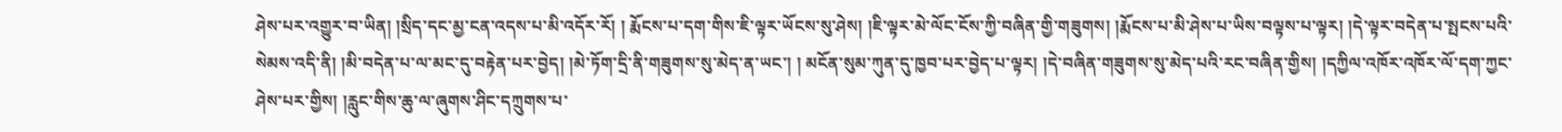ཤེས་པར་འགྱུར་བ་ཡིན། །སྲིད་དང་མྱ་ངན་འདས་པ་མི་འདོར་རོ། ། རྨོངས་པ་དག་གིས་ཇི་ལྟར་ཡོངས་སུ་ཤེས། །ཇི་ལྟར་མེ་ལོང་ངོས་ཀྱི་བཞིན་གྱི་གཟུགས། །རྨོངས་པ་མི་ཤེས་པ་ཡིས་བལྟས་པ་ལྟར། །དེ་ལྟར་བདེན་པ་སྤངས་པའི་སེམས་འདི་ནི། །མི་བདེན་པ་ལ་མང་དུ་བརྟེན་པར་བྱེད། །མེ་ཏོག་དྲི་ནི་གཟུགས་སུ་མེད་ན་ཡང་། ། མངོན་སུམ་ཀུན་དུ་ཁྱབ་པར་བྱེད་པ་ལྟར། །དེ་བཞིན་གཟུགས་སུ་མེད་པའི་རང་བཞིན་གྱིས། །དཀྱིལ་འཁོར་འཁོར་ལོ་དག་ཀྱང་ཤེས་པར་གྱིས། །རླུང་གིས་ཆུ་ལ་ཞུགས་ཤིང་དཀྲུགས་པ་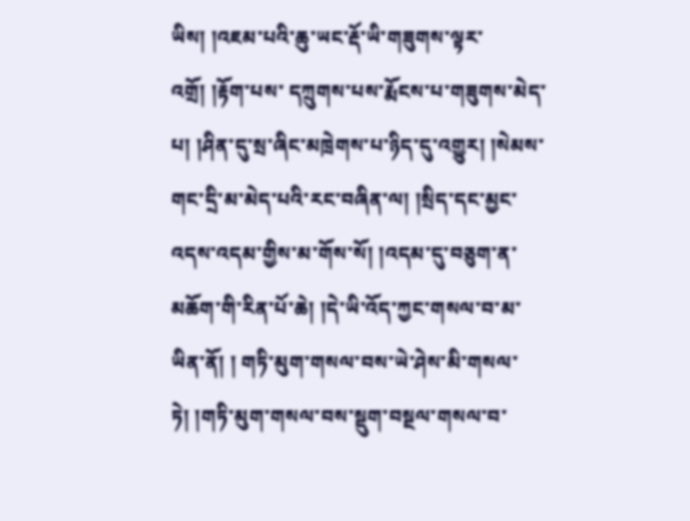ཡིས། །འཇམ་པའི་ཆུ་ཡང་རྡོ་ཡི་གཟུགས་ལྟར་འགྲོ། །རྟོག་པས་ དཀྲུགས་པས་རྨོངས་པ་གཟུགས་མེད་པ། །ཤིན་དུ་སྲ་ཞིང་མཁྲེགས་པ་ཉིད་དུ་འགྱུར། །སེམས་གང་དྲི་མ་མེད་པའི་རང་བཞིན་ལ། །སྲིད་དང་མྱང་འདས་འདམ་གྱིས་མ་གོས་སོ། །འདམ་དུ་བཅུག་ན་མཆོག་གི་རིན་པོ་ཆེ། །དེ་ཡི་འོད་ཀྱང་གསལ་བ་མ་ཡིན་ནོ། ། གཏི་མུག་གསལ་བས་ཡེ་ཤེས་མི་གསལ་ཏེ། །གཏི་མུག་གསལ་བས་སྡུག་བསྔལ་གསལ་བ་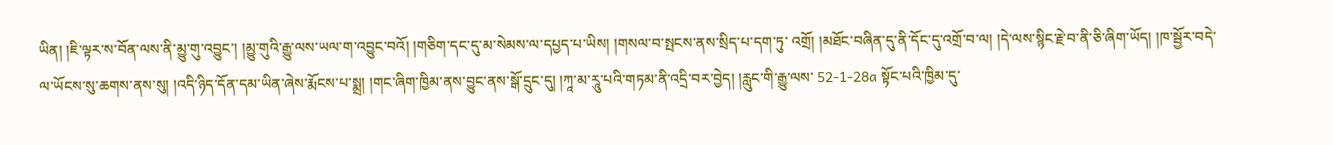ཡིན། །ཇི་ལྟར་ས་བོན་ལས་ནི་མྱུ་གུ་འབྱུང་། །མྱུ་གུའི་རྒྱུ་ལས་ཡལ་ག་འབྱུང་བའོ། །གཅིག་དང་དུ་མ་སེམས་ལ་དཔྱད་པ་ཡིས། །གསལ་བ་སྤངས་ནས་སྲིད་པ་དག་ཏུ་ འགྲོ། །མཐོང་བཞིན་དུ་ནི་དོང་དུ་འགྲོ་བ་ལ། །དེ་ལས་སྙིང་རྗེ་བ་ནི་ཅི་ཞིག་ཡོད། །ཁ་སྦྱོར་བདེ་ལ་ཡོངས་སུ་ཆགས་ནས་སུ། །འདི་ཉིད་དོན་དམ་ཡིན་ཞེས་རྨོངས་པ་སྨྲ། །གང་ཞིག་ཁྱིམ་ནས་བྱུང་ནས་སྒོ་དྲུང་དུ། །ཀཱ་མ་རཱུ་པའི་གཏམ་ནི་འདྲི་བར་བྱེད། །རླུང་གི་རྒྱུ་ལས་ 52-1-28a སྟོང་པའི་ཁྱིམ་དུ་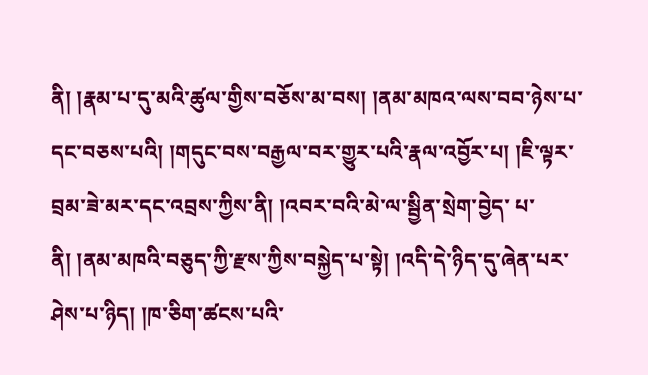ནི། །རྣམ་པ་དུ་མའི་ཚུལ་གྱིས་བཅོས་མ་བས། །ནམ་མཁའ་ལས་བབ་ཉེས་པ་དང་བཅས་པའི། །གདུང་བས་བརྒྱལ་བར་གྱུར་པའི་རྣལ་འབྱོར་པ། །ཇི་ལྟར་བྲམ་ཟེ་མར་དང་འབྲས་ཀྱིས་ནི། །འབར་བའི་མེ་ལ་སྦྱིན་སྲེག་བྱེད་ པ་ནི། །ནམ་མཁའི་བཅུད་ཀྱི་རྫས་ཀྱིས་བསྐྱེད་པ་སྟེ། །འདི་དེ་ཉིད་དུ་ཞེན་པར་ཤེས་པ་ཉིད། །ཁ་ཅིག་ཚངས་པའི་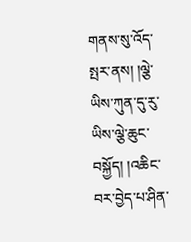གནས་སུ་འོད་སྤར་ནས། །ལྕེ་ཡིས་ཀུན་དུ་རུ་ཡིས་ལྕེ་ཆུང་བསྐྱོད། །འཆིང་བར་བྱེད་པ་ཤིན་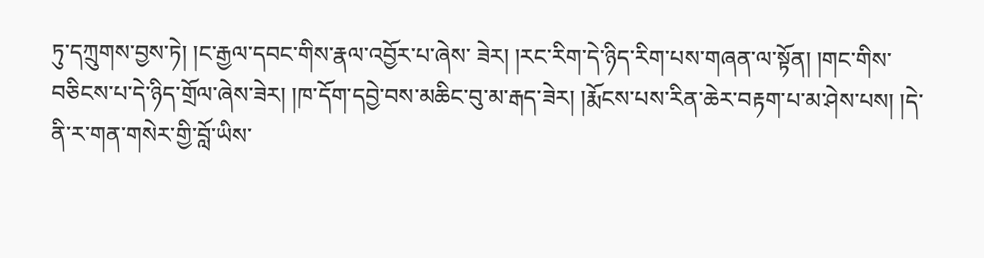ཏུ་དཀྲུགས་བྱས་ཏེ། །ང་རྒྱལ་དབང་གིས་རྣལ་འབྱོར་པ་ཞེས་ ཟེར། །རང་རིག་དེ་ཉིད་རིག་པས་གཞན་ལ་སྟོན། །གང་གིས་བཅིངས་པ་དེ་ཉིད་གྲོལ་ཞེས་ཟེར། །ཁ་དོག་དབྱེ་བས་མཆིང་བུ་མ་རྒད་ཟེར། །རྨོངས་པས་རིན་ཆེར་བརྟག་པ་མ་ཤེས་པས། །དེ་ནི་ར་གན་གསེར་གྱི་བློ་ཡིས་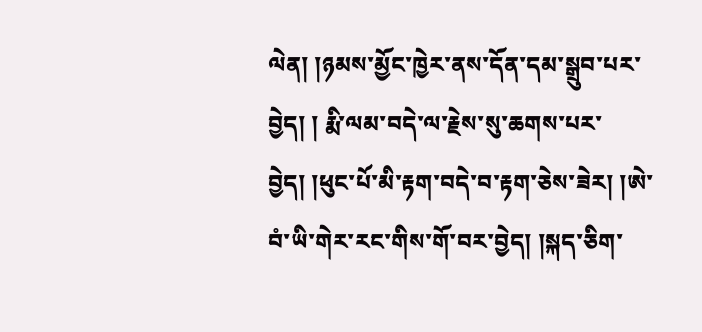ལེན། །ཉམས་མྱོང་ཁྱེར་ནས་དོན་དམ་སྒྲུབ་པར་བྱེད། ། རྨི་ལམ་བདེ་ལ་རྗེས་སུ་ཆགས་པར་བྱེད། །ཕུང་པོ་མི་རྟག་བདེ་བ་རྟག་ཅེས་ཟེར། །ཨེ་བཾ་ཡི་གེར་རང་གིས་གོ་བར་བྱེད། །སྐད་ཅིག་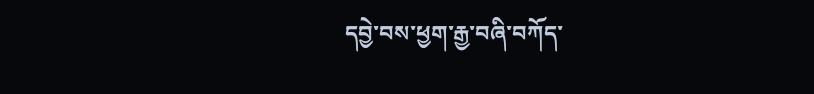དབྱེ་བས་ཕྱག་རྒྱ་བཞི་བཀོད་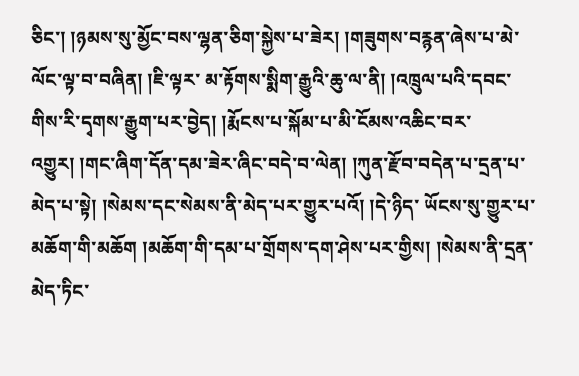ཅིང་། །ཉམས་སུ་མྱོང་བས་ལྷན་ཅིག་སྐྱེས་པ་ཟེར། །གཟུགས་བརྙན་ཞེས་པ་མེ་ལོང་ལྟ་བ་བཞིན། །ཇི་ལྟར་ མ་རྟོགས་སྨིག་རྒྱུའི་ཆུ་ལ་ནི། །འཁྲུལ་པའི་དབང་གིས་རི་དྭགས་རྒྱུག་པར་བྱེད། །རྨོངས་པ་སྐོམ་པ་མི་ངོམས་འཆིང་བར་འགྱུར། །གང་ཞིག་དོན་དམ་ཟེར་ཞིང་བདེ་བ་ལེན། །ཀུན་རྫོབ་བདེན་པ་དྲན་པ་མེད་པ་སྟེ། །སེམས་དང་སེམས་ནི་མེད་པར་གྱུར་པའོ། །དེ་ཉིད་ ཡོངས་སུ་གྱུར་པ་མཆོག་གི་མཆོག །མཆོག་གི་དམ་པ་གྲོགས་དག་ཤེས་པར་གྱིས། །སེམས་ནི་དྲན་མེད་ཏིང་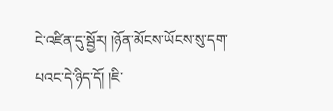ངེ་འཛིན་དུ་སྦྱོར། །ཉོན་མོངས་ཡོངས་སུ་དག་པའང་དེ་ཉིད་དོ། །ཇི་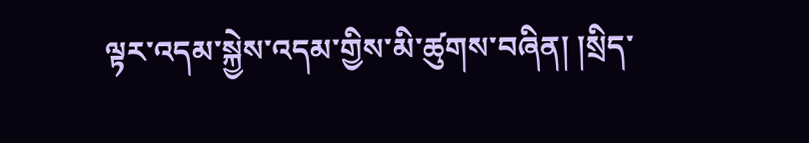ལྟར་འདམ་སྐྱེས་འདམ་གྱིས་མི་ཚུགས་བཞིན། །སྲིད་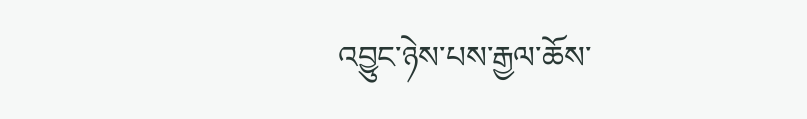འབྱུང་ཉེས་པས་རྒྱལ་ཆོས་